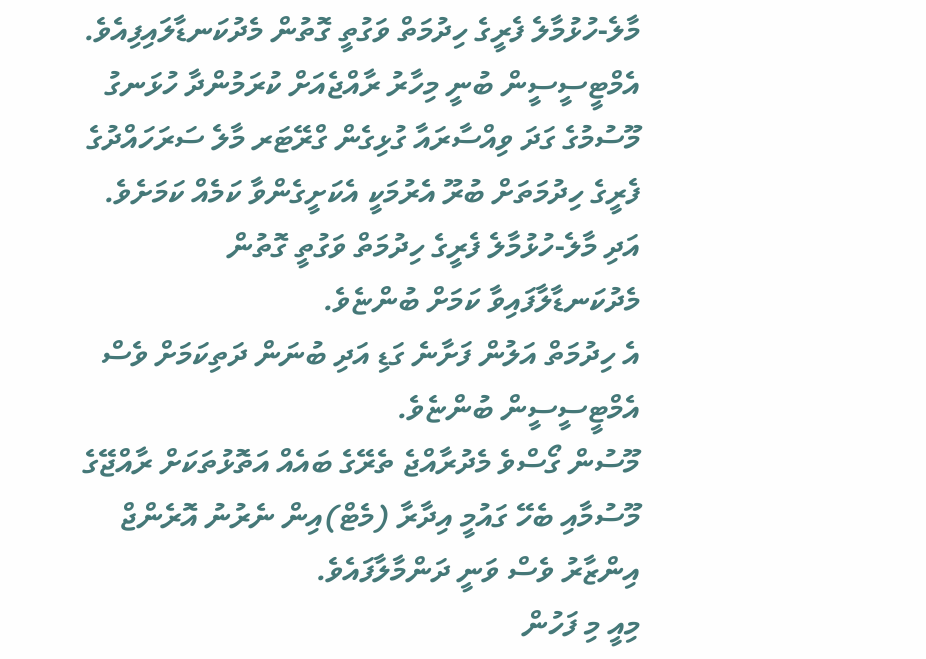މާލެ-ހުޅުމާލެ ފެރީގެ ހިދުމަތް ވަގުތީ ގޮތުން މެދުކަނޑާލައިފިއެވެ.
އެމްޓީސީސީން ބުނީ މިހާރު ރާއްޖެއަށް ކުރަމުންދާ ހުޅަނގު މޫސުމުގެ ގަދަ ވިއްސާރައާ ގުޅިގެން ގްރޭޓަރ މާލެ ސަރަހައްދުގެ ފެރީގެ ހިދުމަތަށް ބުރޫ އެރުމަކީ އެކަށީގެންވާ ކަމެއް ކަމަށެވެ. އަދި މާލެ-ހުޅުމާލެ ފެރީގެ ހިދުމަތް ވަގުތީ ގޮތުން މެދުކަނޑާލާފައިވާ ކަމަށް ބުންޏެވެ.
އެ ހިދުމަތް އަލުން ފަށާނެ ގަޑި އަދި ބުނަން ދަތިކަމަށް ވެސް އެމްޓީސީސީން ބުންޏެވެ.
މޫސުން ގޯސްވެ މެދުރާއްޖެ ތެރޭގެ ބައެއް އަތޮޅުތަކަށް ރާއްޖޭގެ މޫސުމާއި ބެހޭ ގައުމީ އިދާރާ (މެޓް)އިން ނެރުނު އޮރެންޖް އިންޒާރު ވެސް ވަނީ ދަންމާލާފައެވެ.
މިއީ މި ފަހުން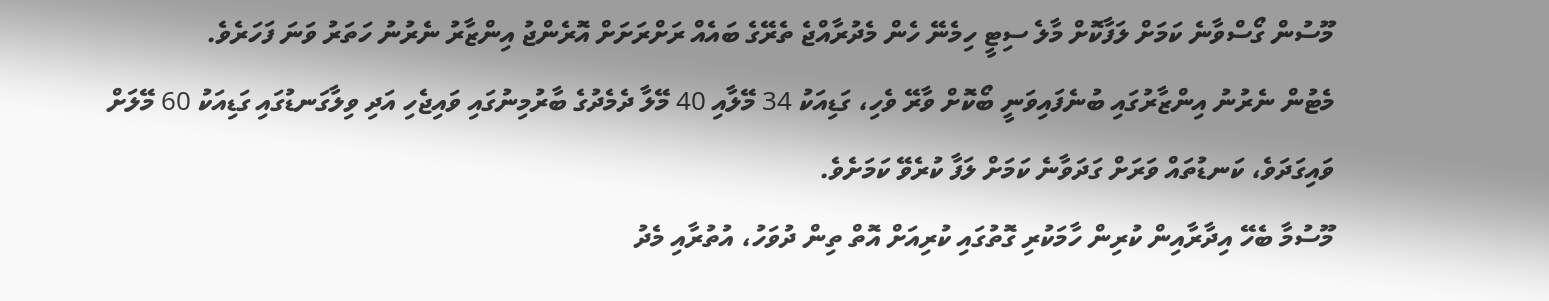މޫސުން ގޯސްވާނެ ކަމަށް ލަފާކޮށް މާލެ ސިޓީ ހިމެނޭ ހެން މެދުރާއްޖެ ތެރޭގެ ބައެއް ރަށްރަށަށް އޮރެންޖު އިންޒާރު ނެރުނު ހަތަރު ވަނަ ފަހަރެވެ.
މެޓުން ނެރުނު އިންޒާރުގައި ބުނެފައިވަނީ ބޯކޮށް ވާރޭ ވެހި، ގަޑިއަކު 34 މޭލާއި 40 މޭލާ ދެމެދުގެ ބާރުމިނުގައި ވައިޖެހި އަދި ވިލާގަނޑުގައި ގަޑިއަކު 60 މޭލަށް ވައިގަދަވެ، ކަނޑުތައް ވަރަށް ގަދަވާނެ ކަމަށް ލަފާ ކުރެވޭ ކަމަށެވެ.
މޫސުމާ ބެހޭ އިދާރާއިން ކުރިން ހާމަކުރި ގޮތުގައި ކުރިއަށް އޮތް ތިން ދުވަހު، އުތުރާއި މެދު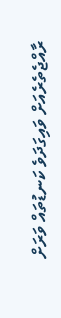ރާއްޖެތެރެއަށް ވައިގަދަވެ ކަނޑުތައް ވަރަށް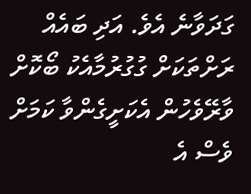ގަދަވާނެ އެވެ. އަދި ބައެއް ރަށްތަކަށް ގުގުރުމާއެކު ބޯކޮށް ވާރޭވެހުން އެކަށީގެންވާ ކަމަށް ވެސް އެ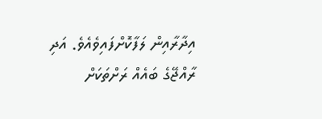އިދާރާއިން ލަފާކޮށްފައިވެއެވެ. އަދި ރާއްޖޭގެ ބައެއް ރަށްތަކަށް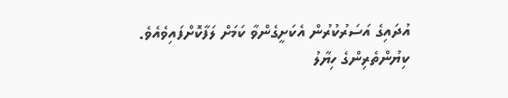އުދައިގެ އަސަރުކުރުން އެކަށީގެންވާ ކަމަށް ލަފާކޮށްފައިވެއެވެ.
ކިޔުންތެރިންގެ ހިޔާލު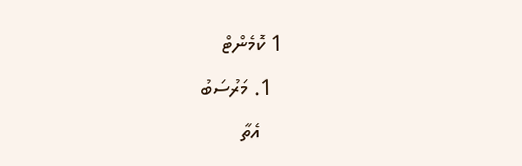1 ކޮމެންޓް
  1. މަރުސަބު
    އެތާ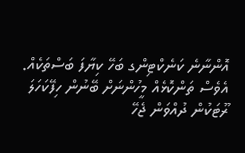އޮންނާނެ ކަނެކްޓިންގ ބަހޭ ކިޔާފަ ބަސްތަކެއް. އެވެސް ތަންކޮޅެއް މީހުންނަށް ބޭނުން ހިފޭކަހަލަ ރޫޓަކުން ދުއްވަން ޖެހޭ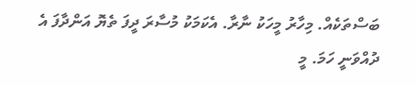ބަސްތަކެއް. މިހާރު މީހަކު ނާރާ. އެކަމަކު މުސާރަ ދީފަ ތެޔޮ އަންދާފަ އެ ދުއްވަނީ ހަމަ. މީ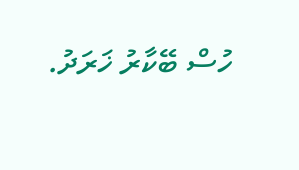ހުސް ބޭކާރު ޚަރަދު.